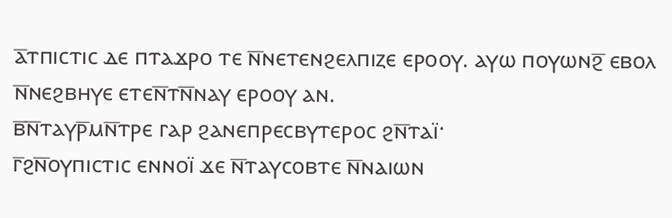ⲁ̅ⲧⲡⲓⲥⲧⲓⲥ ⲇⲉ ⲡⲧⲁϫⲣⲟ ⲧⲉ ⲛ̅ⲛⲉⲧⲉⲛϩⲉⲗⲡⲓⲍⲉ ⲉⲣⲟⲟⲩ. ⲁⲩⲱ ⲡⲟⲩⲱⲛϩ̅ ⲉⲃⲟⲗ ⲛ̅ⲛⲉϩⲃⲏⲩⲉ ⲉⲧⲉⲛ̅ⲧⲛ̅ⲛⲁⲩ ⲉⲣⲟⲟⲩ ⲁⲛ.
ⲃ̅ⲛ̅ⲧⲁⲩⲣ̅ⲙⲛ̅ⲧⲣⲉ ⲅⲁⲣ ϩⲁⲛⲉⲡⲣⲉⲥⲃⲩⲧⲉⲣⲟⲥ ϩⲛ̅ⲧⲁⲓ̈·
ⲅ̅ϩⲛ̅ⲟⲩⲡⲓⲥⲧⲓⲥ ⲉⲛⲛⲟⲓ̈ ϫⲉ ⲛ̅ⲧⲁⲩⲥⲟⲃⲧⲉ ⲛ̅ⲛⲁⲓⲱⲛ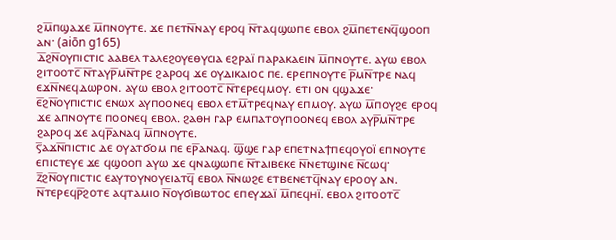ϩⲙ̅ⲡϣⲁϫⲉ ⲙ̅ⲡⲛⲟⲩⲧⲉ. ϫⲉ ⲡⲉⲧⲛ̅ⲛⲁⲩ ⲉⲣⲟϥ ⲛ̅ⲧⲁϥϣⲱⲡⲉ ⲉⲃⲟⲗ ϩⲙ̅ⲡⲉⲧⲉⲛϥ̅ϣⲟⲟⲡ ⲁⲛ· (aiōn g165)
ⲇ̅ϩⲛ̅ⲟⲩⲡⲓⲥⲧⲓⲥ ⲁⲁⲃⲉⲗ ⲧⲁⲗⲉϩⲟⲩⲉⲑⲩⲥⲓⲁ ⲉϩⲣⲁⲓ̈ ⲡⲁⲣⲁⲕⲁⲉⲓⲛ ⲙ̅ⲡⲛⲟⲩⲧⲉ. ⲁⲩⲱ ⲉⲃⲟⲗ ϩⲓⲧⲟⲟⲧⲥ̅ ⲛ̅ⲧⲁⲩⲣ̅ⲙⲛ̅ⲧⲣⲉ ϩⲁⲣⲟϥ ϫⲉ ⲟⲩⲇⲓⲕⲁⲓⲟⲥ ⲡⲉ. ⲉⲣⲉⲡⲛⲟⲩⲧⲉ ⲣ̅ⲙⲛ̅ⲧⲣⲉ ⲛⲁϥ ⲉϫⲛ̅ⲛⲉϥⲇⲱⲣⲟⲛ. ⲁⲩⲱ ⲉⲃⲟⲗ ϩⲓⲧⲟⲟⲧⲥ̅ ⲛ̅ⲧⲉⲣⲉϥⲙⲟⲩ. ⲉⲧⲓ ⲟⲛ ϥϣⲁϫⲉ·
ⲉ̅ϩⲛ̅ⲟⲩⲡⲓⲥⲧⲓⲥ ⲉⲛⲱⲭ ⲁⲩⲡⲟⲟⲛⲉϥ ⲉⲃⲟⲗ ⲉⲧⲙ̅ⲧⲣⲉϥⲛⲁⲩ ⲉⲡⲙⲟⲩ. ⲁⲩⲱ ⲙ̅ⲡⲟⲩϩⲉ ⲉⲣⲟϥ ϫⲉ ⲁⲡⲛⲟⲩⲧⲉ ⲡⲟⲟⲛⲉϥ ⲉⲃⲟⲗ. ϩⲁⲑⲏ ⲅⲁⲣ ⲉⲙⲡⲁⲧⲟⲩⲡⲟⲟⲛⲉϥ ⲉⲃⲟⲗ ⲁⲩⲣ̅ⲙⲛ̅ⲧⲣⲉ ϩⲁⲣⲟϥ ϫⲉ ⲁϥⲣ̅ⲁⲛⲁϥ ⲙ̅ⲡⲛⲟⲩⲧⲉ.
ⲋ̅ⲁϫⲛ̅ⲡⲓⲥⲧⲓⲥ ⲇⲉ ⲟⲩⲁⲧϭⲟⲙ ⲡⲉ ⲉⲣ̅ⲁⲛⲁϥ. ϣ̅ϣⲉ ⲅⲁⲣ ⲉⲡⲉⲧⲛⲁϯⲡⲉϥⲟⲩⲟⲓ̈ ⲉⲡⲛⲟⲩⲧⲉ ⲉⲡⲓⲥⲧⲉⲩⲉ ϫⲉ ϥϣⲟⲟⲡ ⲁⲩⲱ ϫⲉ ϥⲛⲁϣⲱⲡⲉ ⲛ̅ⲧⲁⲓⲃⲉⲕⲉ ⲛ̅ⲛⲉⲧϣⲓⲛⲉ ⲛ̅ⲥⲱϥ·
ⲍ̅ϩⲛ̅ⲟⲩⲡⲓⲥⲧⲓⲥ ⲉⲁⲩⲧⲟⲩⲛⲟⲩⲉⲓⲁⲧϥ̅ ⲉⲃⲟⲗ ⲛ̅ⲛⲱϩⲉ ⲉⲧⲃⲉⲛⲉⲧϥ̅ⲛⲁⲩ ⲉⲣⲟⲟⲩ ⲁⲛ. ⲛ̅ⲧⲉⲣⲉϥⲣ̅ϩⲟⲧⲉ ⲁϥⲧⲁⲙⲓⲟ ⲛ̅ⲟⲩϭⲓⲃⲱⲧⲟⲥ ⲉⲡⲉⲩϫⲁⲓ̈ ⲙ̅ⲡⲉϥⲏⲓ̈. ⲉⲃⲟⲗ ϩⲓⲧⲟⲟⲧⲥ̅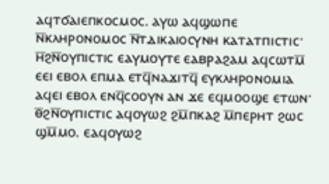ⲁϥⲧϭⲁⲓⲉⲡⲕⲟⲥⲙⲟⲥ. ⲁⲩⲱ ⲁϥϣⲱⲡⲉ ⲛ̅ⲕⲗⲏⲣⲟⲛⲟⲙⲟⲥ ⲛ̅ⲧⲇⲓⲕⲁⲓⲟⲥⲩⲛⲏ ⲕⲁⲧⲁⲧⲡⲓⲥⲧⲓⲥ·
ⲏ̅ϩⲛ̅ⲟⲩⲡⲓⲥⲧⲓⲥ ⲉⲁⲩⲙⲟⲩⲧⲉ ⲉⲁⲃⲣⲁϩⲁⲙ ⲁϥⲥⲱⲧⲙ̅ ⲉⲉⲓ ⲉⲃⲟⲗ ⲉⲡⲙⲁ ⲉⲧϥ̅ⲛⲁϫⲓⲧϥ̅ ⲉⲩⲕⲗⲏⲣⲟⲛⲟⲙⲓⲁ ⲁϥⲉⲓ ⲉⲃⲟⲗ ⲉⲛϥ̅ⲥⲟⲟⲩⲛ ⲁⲛ ϫⲉ ⲉϥⲙⲟⲟϣⲉ ⲉⲧⲱⲛ·
ⲑ̅ϩⲛ̅ⲟⲩⲡⲓⲥⲧⲓⲥ ⲁϥⲟⲩⲱϩ ϩⲙ̅ⲡⲕⲁϩ ⲙ̅ⲡⲉⲣⲏⲧ ϩⲱⲥ ϣⲙ̅ⲙⲟ. ⲉⲁϥⲟⲩⲱϩ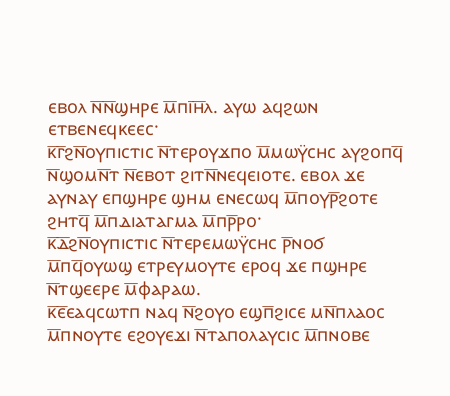ⲉⲃⲟⲗ ⲛ̅ⲛ̅ϣⲏⲣⲉ ⲙ̅ⲡⲓ̅ⲏ̅ⲗ. ⲁⲩⲱ ⲁϥϩⲱⲛ ⲉⲧⲃⲉⲛⲉϥⲕⲉⲉⲥ·
ⲕ̅ⲅ̅ϩⲛ̅ⲟⲩⲡⲓⲥⲧⲓⲥ ⲛ̅ⲧⲉⲣⲟⲩϫⲡⲟ ⲙ̅ⲙⲱⲩ̈ⲥⲏⲥ ⲁⲩϩⲟⲡϥ̅ ⲛ̅ϣⲟⲙⲛ̅ⲧ ⲛ̅ⲉⲃⲟⲧ ϩⲓⲧⲛ̅ⲛⲉϥⲉⲓⲟⲧⲉ. ⲉⲃⲟⲗ ϫⲉ ⲁⲩⲛⲁⲩ ⲉⲡϣⲏⲣⲉ ϣⲏⲙ ⲉⲛⲉⲥⲱϥ ⲙ̅ⲡⲟⲩⲣ̅ϩⲟⲧⲉ ϩⲏⲧϥ̅ ⲙ̅ⲡⲇⲓⲁⲧⲁⲅⲙⲁ ⲙ̅ⲡⲣ̅ⲣⲟ·
ⲕ̅ⲇ̅ϩⲛ̅ⲟⲩⲡⲓⲥⲧⲓⲥ ⲛ̅ⲧⲉⲣⲉⲙⲱⲩ̈ⲥⲏⲥ ⲣ̅ⲛⲟϭ ⲙ̅ⲡϥ̅ⲟⲩⲱϣ ⲉⲧⲣⲉⲩⲙⲟⲩⲧⲉ ⲉⲣⲟϥ ϫⲉ ⲡϣⲏⲣⲉ ⲛ̅ⲧϣⲉⲉⲣⲉ ⲙ̅ⲫⲁⲣⲁⲱ.
ⲕ̅ⲉ̅ⲉⲁϥⲥⲱⲧⲡ ⲛⲁϥ ⲛ̅ϩⲟⲩⲟ ⲉϣⲡ̅ϩⲓⲥⲉ ⲙⲛ̅ⲡⲗⲁⲟⲥ ⲙ̅ⲡⲛⲟⲩⲧⲉ ⲉϩⲟⲩⲉϫⲓ ⲛ̅ⲧⲁⲡⲟⲗⲁⲩⲥⲓⲥ ⲙ̅ⲡⲛⲟⲃⲉ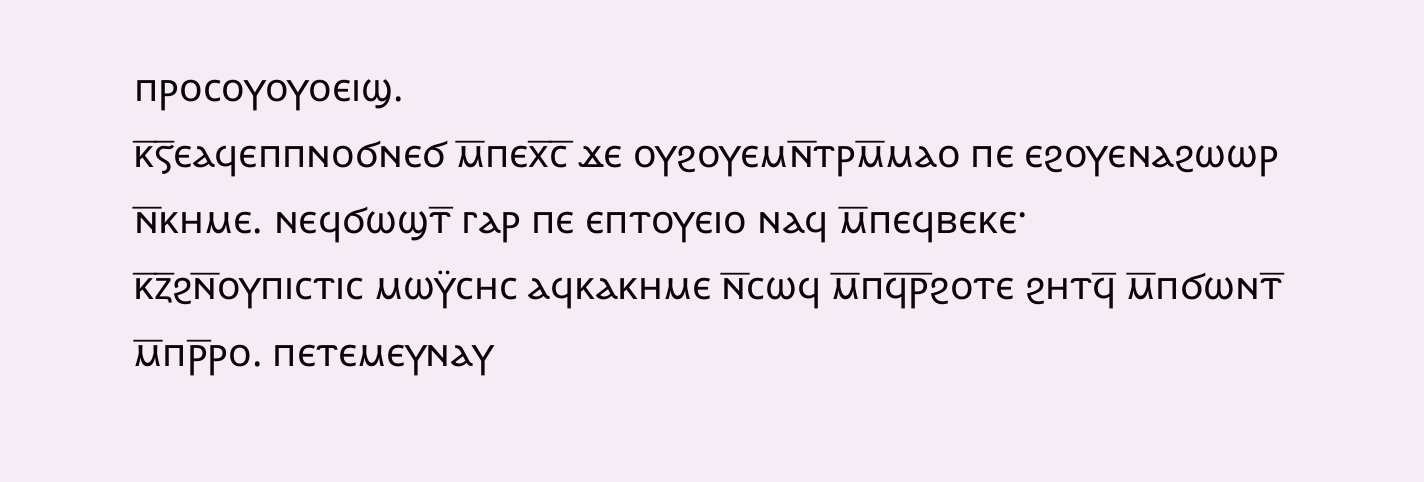ⲡⲣⲟⲥⲟⲩⲟⲩⲟⲉⲓϣ.
ⲕ̅ⲋ̅ⲉⲁϥⲉⲡⲡⲛⲟϭⲛⲉϭ ⲙ̅ⲡⲉⲭ̅ⲥ̅ ϫⲉ ⲟⲩϩⲟⲩⲉⲙⲛ̅ⲧⲣⲙ̅ⲙⲁⲟ ⲡⲉ ⲉϩⲟⲩⲉⲛⲁϩⲱⲱⲣ ⲛ̅ⲕⲏⲙⲉ. ⲛⲉϥϭⲱϣⲧ̅ ⲅⲁⲣ ⲡⲉ ⲉⲡⲧⲟⲩⲉⲓⲟ ⲛⲁϥ ⲙ̅ⲡⲉϥⲃⲉⲕⲉ·
ⲕ̅ⲍ̅ϩⲛ̅ⲟⲩⲡⲓⲥⲧⲓⲥ ⲙⲱⲩ̈ⲥⲏⲥ ⲁϥⲕⲁⲕⲏⲙⲉ ⲛ̅ⲥⲱϥ ⲙ̅ⲡϥ̅ⲣ̅ϩⲟⲧⲉ ϩⲏⲧϥ̅ ⲙ̅ⲡϭⲱⲛⲧ̅ ⲙ̅ⲡⲣ̅ⲣⲟ. ⲡⲉⲧⲉⲙⲉⲩⲛⲁⲩ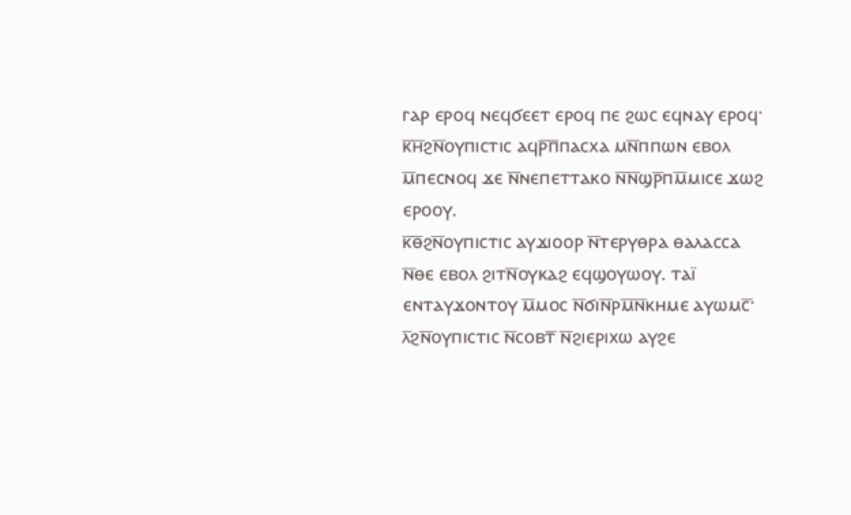ⲅⲁⲣ ⲉⲣⲟϥ ⲛⲉϥϭⲉⲉⲧ ⲉⲣⲟϥ ⲡⲉ ϩⲱⲥ ⲉϥⲛⲁⲩ ⲉⲣⲟϥ·
ⲕ̅ⲏ̅ϩⲛ̅ⲟⲩⲡⲓⲥⲧⲓⲥ ⲁϥⲣ̅ⲡ̅ⲡⲁⲥⲭⲁ ⲙⲛ̅ⲡⲡⲱⲛ ⲉⲃⲟⲗ ⲙ̅ⲡⲉⲥⲛⲟϥ ϫⲉ ⲛ̅ⲛⲉⲡⲉⲧⲧⲁⲕⲟ ⲛ̅ⲛ̅ϣⲣ̅ⲡⲙ̅ⲙⲓⲥⲉ ϫⲱϩ ⲉⲣⲟⲟⲩ.
ⲕ̅ⲑ̅ϩⲛ̅ⲟⲩⲡⲓⲥⲧⲓⲥ ⲁⲩϫⲓⲟⲟⲣ ⲛ̅ⲧⲉⲣⲩⲑⲣⲁ ⲑⲁⲗⲁⲥⲥⲁ ⲛ̅ⲑⲉ ⲉⲃⲟⲗ ϩⲓⲧⲛ̅ⲟⲩⲕⲁϩ ⲉϥϣⲟⲩⲱⲟⲩ. ⲧⲁⲓ̈ ⲉⲛⲧⲁⲩϫⲟⲛⲧⲟⲩ ⲙ̅ⲙⲟⲥ ⲛ̅ϭⲓⲛ̅ⲣⲙ̅ⲛ̅ⲕⲏⲙⲉ ⲁⲩⲱⲙⲥ̅·
ⲗ̅ϩⲛ̅ⲟⲩⲡⲓⲥⲧⲓⲥ ⲛ̅ⲥⲟⲃⲧ̅ ⲛ̅ϩⲓⲉⲣⲓⲭⲱ ⲁⲩϩⲉ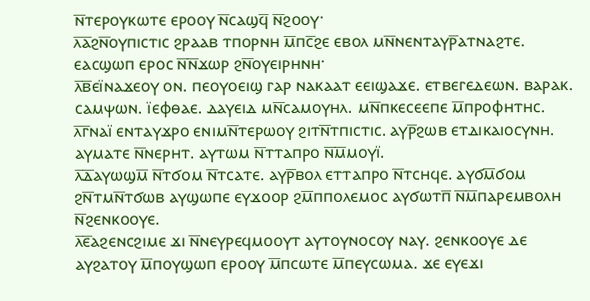ⲛ̅ⲧⲉⲣⲟⲩⲕⲱⲧⲉ ⲉⲣⲟⲟⲩ ⲛ̅ⲥⲁϣϥ̅ ⲛ̅ϩⲟⲟⲩ·
ⲗ̅ⲁ̅ϩⲛ̅ⲟⲩⲡⲓⲥⲧⲓⲥ ϩⲣⲁⲁⲃ ⲧⲡⲟⲣⲛⲏ ⲙ̅ⲡⲥ̅ϩⲉ ⲉⲃⲟⲗ ⲙⲛ̅ⲛⲉⲛⲧⲁⲩⲣ̅ⲁⲧⲛⲁϩⲧⲉ. ⲉⲁⲥϣⲱⲡ ⲉⲣⲟⲥ ⲛ̅ⲛ̅ϫⲱⲣ ϩⲛ̅ⲟⲩⲉⲓⲣⲏⲛⲏ·
ⲗ̅ⲃ̅ⲉⲓ̈ⲛⲁϫⲉⲟⲩ ⲟⲛ. ⲡⲉⲟⲩⲟⲉⲓϣ ⲅⲁⲣ ⲛⲁⲕⲁⲁⲧ ⲉⲉⲓϣⲁϫⲉ. ⲉⲧⲃⲉⲅⲉⲇⲉⲱⲛ. ⲃⲁⲣⲁⲕ. ⲥⲁⲙⲯⲱⲛ. ⲓ̈ⲉⲫⲑⲁⲉ. ⲇⲁⲩⲉⲓⲇ ⲙⲛ̅ⲥⲁⲙⲟⲩⲏⲗ. ⲙⲛ̅ⲡⲕⲉⲥⲉⲉⲡⲉ ⲙ̅ⲡⲣⲟⲫⲏⲧⲏⲥ.
ⲗ̅ⲅ̅ⲛⲁⲓ̈ ⲉⲛⲧⲁⲩϫⲣⲟ ⲉⲛⲓⲙⲛ̅ⲧⲉⲣⲱⲟⲩ ϩⲓⲧⲛ̅ⲧⲡⲓⲥⲧⲓⲥ. ⲁⲩⲣ̅ϩⲱⲃ ⲉⲧⲇⲓⲕⲁⲓⲟⲥⲩⲛⲏ. ⲁⲩⲙⲁⲧⲉ ⲛ̅ⲛⲉⲣⲏⲧ. ⲁⲩⲧⲱⲙ ⲛ̅ⲧⲧⲁⲡⲣⲟ ⲛ̅ⲙ̅ⲙⲟⲩⲓ̈.
ⲗ̅ⲇ̅ⲁⲩⲱϣⲙ̅ ⲛ̅ⲧϭⲟⲙ ⲛ̅ⲧⲥⲁⲧⲉ. ⲁⲩⲣ̅ⲃⲟⲗ ⲉⲧⲧⲁⲡⲣⲟ ⲛ̅ⲧⲥⲏϥⲉ. ⲁⲩϭⲙ̅ϭⲟⲙ ϩⲛ̅ⲧⲙⲛ̅ⲧϭⲱⲃ ⲁⲩϣⲱⲡⲉ ⲉⲩϫⲟⲟⲣ ϩⲙ̅ⲡⲡⲟⲗⲉⲙⲟⲥ ⲁⲩϭⲱⲧⲡ̅ ⲛ̅ⲙ̅ⲡⲁⲣⲉⲙⲃⲟⲗⲏ ⲛ̅ϩⲉⲛⲕⲟⲟⲩⲉ.
ⲗ̅ⲉ̅ⲁϩⲉⲛⲥϩⲓⲙⲉ ϫⲓ ⲛ̅ⲛⲉⲩⲣⲉϥⲙⲟⲟⲩⲧ ⲁⲩⲧⲟⲩⲛⲟⲥⲟⲩ ⲛⲁⲩ. ϩⲉⲛⲕⲟⲟⲩⲉ ⲇⲉ ⲁⲩϩⲁⲧⲟⲩ ⲙ̅ⲡⲟⲩϣⲱⲡ ⲉⲣⲟⲟⲩ ⲙ̅ⲡⲥⲱⲧⲉ ⲙ̅ⲡⲉⲩⲥⲱⲙⲁ. ϫⲉ ⲉⲩⲉϫⲓ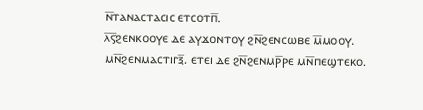ⲛ̅ⲧⲁⲛⲁⲥⲧⲁⲥⲓⲥ ⲉⲧⲥⲟⲧⲡ̅.
ⲗ̅ⲋ̅ϩⲉⲛⲕⲟⲟⲩⲉ ⲇⲉ ⲁⲩϫⲟⲛⲧⲟⲩ ϩⲛ̅ϩⲉⲛⲥⲱⲃⲉ ⲙ̅ⲙⲟⲟⲩ. ⲙⲛ̅ϩⲉⲛⲙⲁⲥⲧⲓⲅⲝ̅. ⲉⲧⲉⲓ ⲇⲉ ϩⲛ̅ϩⲉⲛⲙⲣ̅ⲣⲉ ⲙⲛ̅ⲡⲉϣⲧⲉⲕⲟ.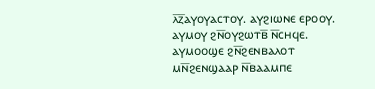ⲗ̅ⲍ̅ⲁⲩⲟⲩⲁⲥⲧⲟⲩ. ⲁⲩϩⲓⲱⲛⲉ ⲉⲣⲟⲟⲩ. ⲁⲩⲙⲟⲩ ϩⲛ̅ⲟⲩϩⲱⲧⲃ̅ ⲛ̅ⲥⲏϥⲉ. ⲁⲩⲙⲟⲟϣⲉ ϩⲛ̅ϩⲉⲛⲃⲁⲗⲟⲧ ⲙⲛ̅ϩⲉⲛϣⲁⲁⲣ ⲛ̅ⲃⲁⲁⲙⲡⲉ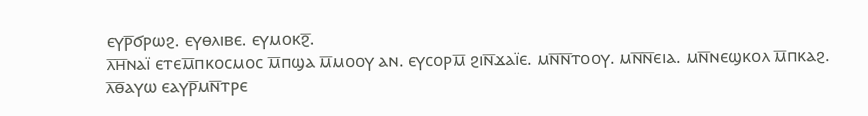ⲉⲩⲣ̅ϭⲣⲱϩ. ⲉⲩⲑⲗⲓⲃⲉ. ⲉⲩⲙⲟⲕϩ̅.
ⲗ̅ⲏ̅ⲛⲁⲓ̈ ⲉⲧⲉⲙ̅ⲡⲕⲟⲥⲙⲟⲥ ⲙ̅ⲡϣⲁ ⲙ̅ⲙⲟⲟⲩ ⲁⲛ. ⲉⲩⲥⲟⲣⲙ̅ ϩⲓⲛ̅ϫⲁⲓ̈ⲉ. ⲙⲛ̅ⲛ̅ⲧⲟⲟⲩ. ⲙⲛ̅ⲛ̅ⲉⲓⲁ. ⲙⲛ̅ⲛⲉϣⲕⲟⲗ ⲙ̅ⲡⲕⲁϩ.
ⲗ̅ⲑ̅ⲁⲩⲱ ⲉⲁⲩⲣ̅ⲙⲛ̅ⲧⲣⲉ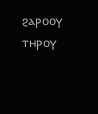ϩⲁⲣⲟⲟⲩ ⲧⲏⲣⲟⲩ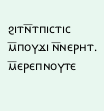ϩⲓⲧⲛ̅ⲧⲡⲓⲥⲧⲓⲥ ⲙ̅ⲡⲟⲩϫⲓ ⲛ̅ⲛⲉⲣⲏⲧ.
ⲙ̅ⲉⲣⲉⲡⲛⲟⲩⲧⲉ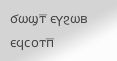ϭⲱϣⲧ̅ ⲉⲩϩⲱⲃ ⲉϥⲥⲟⲧⲡ̅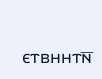ⲉⲧⲃⲏⲏⲧⲛ̅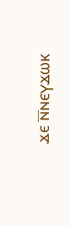ϫⲉ ⲛ̅ⲛⲉⲩϫⲱⲕ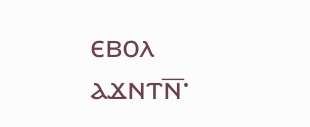ⲉⲃⲟⲗ ⲁϫⲛⲧⲛ̅·